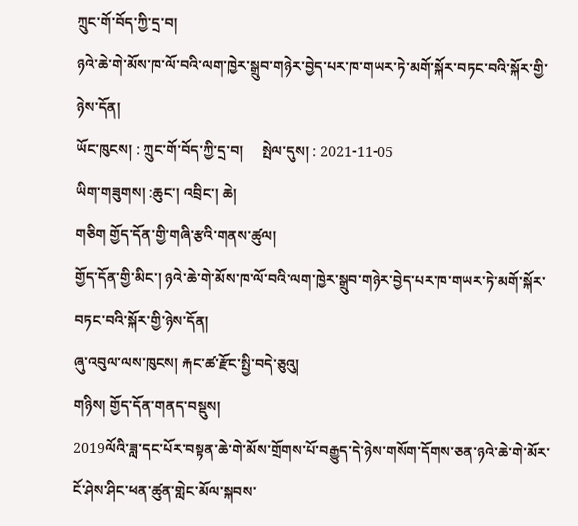ཀྲུང་གོ་བོད་ཀྱི་དྲ་བ།
ཉའེ་ཆེ་གེ་མོས་ཁ་ལོ་བའི་ལག་ཁྱེར་སྒྲུབ་གཉེར་བྱེད་པར་ཁ་གཡར་ཏེ་མགོ་སྐོར་བཏང་བའི་སྐོར་གྱི་ཉེས་དོན།
ཡོང་ཁུངས། : ཀྲུང་གོ་བོད་ཀྱི་དྲ་བ།     སྤེལ་དུས། : 2021-11-05
ཡིག་གཟུགས། :ཆུང་། འབྲིང་། ཆེ།
གཅིག གྱོད་དོན་གྱི་གཞི་རྩའི་གནས་ཚུལ།
གྱོད་དོན་གྱི་མིང་། ཉའེ་ཆེ་གེ་མོས་ཁ་ལོ་བའི་ལག་ཁྱེར་སྒྲུབ་གཉེར་བྱེད་པར་ཁ་གཡར་ཏེ་མགོ་སྐོར་བཏང་བའི་སྐོར་གྱི་ཉེས་དོན།
ཞུ་འབུལ་ལས་ཁུངས། རྐང་ཚ་རྫོང་སྤྱི་བདེ་ཅུའུ།
གཉིས། གྱོད་དོན་གནད་བསྡུས།
2019ལོའི་ཟླ་དང་པོར་བསྟན་ཆེ་གེ་མོས་གྲོགས་པོ་བརྒྱུད་དེ་ཉེས་གསོག་དོགས་ཅན་ཉའེ་ཆེ་གེ་མོར་ངོ་ཤེས་ཤིང་ཕན་ཚུན་གླེང་མོལ་སྐབས་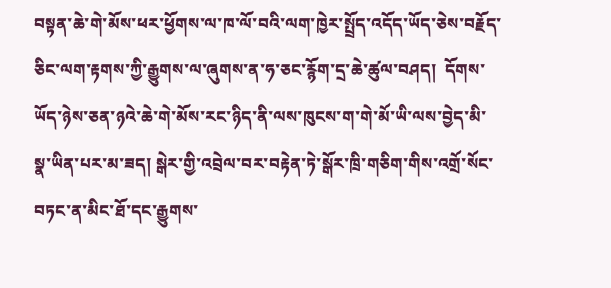བསྟན་ཆེ་གེ་མོས་ཕར་ཕྱོགས་ལ་ཁ་ལོ་བའི་ལག་ཁྱེར་སྤྲོད་འདོད་ཡོད་ཅེས་བརྗོད་ཅིང་ལག་རྟགས་ཀྱི་རྒྱུགས་ལ་ཞུགས་ན་ཧ་ཅང་རྙོག་དྲ་ཆེ་ཚུལ་བཤད།  དོགས་ཡོད་ཉེས་ཅན་ཉའེ་ཆེ་གེ་མོས་རང་ཉིད་ནི་ལས་ཁུངས་ག་གེ་མོ་ཡི་ལས་བྱེད་མི་སྣ་ཡིན་པར་མ་ཟད། སྒེར་གྱི་འབྲེལ་བར་བརྟེན་ཏེ་སྒོར་ཁྲི་གཅིག་གིས་འགྲོ་སོང་བཏང་ན་མིང་ཐོ་དང་རྒྱུགས་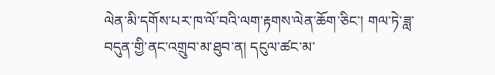ལེན་མི་དགོས་པར་ཁ་ལོ་བའི་ལག་རྟགས་ལེན་ཆོག་ཅིང་། གལ་ཏེ་ཟླ་བདུན་གྱི་ནང་འགྲུབ་མ་ཐུབ་ན། དངུལ་ཚང་མ་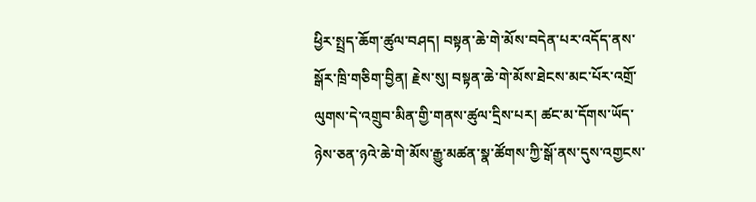ཕྱིར་སྤྲད་ཆོག་ཚུལ་བཤད། བསྟན་ཆེ་གེ་མོས་བདེན་པར་འདོད་ནས་སྒོར་ཁྲི་གཅིག་བྱིན། རྗེས་སུ། བསྟན་ཆེ་གེ་མོས་ཐེངས་མང་པོར་འགྲོ་ལུགས་དེ་འགྲུབ་མིན་གྱི་གནས་ཚུལ་དྲིས་པར། ཚང་མ་དོགས་ཡོད་ཉེས་ཅན་ཉའེ་ཆེ་གེ་མོས་རྒྱུ་མཚན་སྣ་ཚོགས་ཀྱི་སྒོ་ནས་དུས་འགྱངས་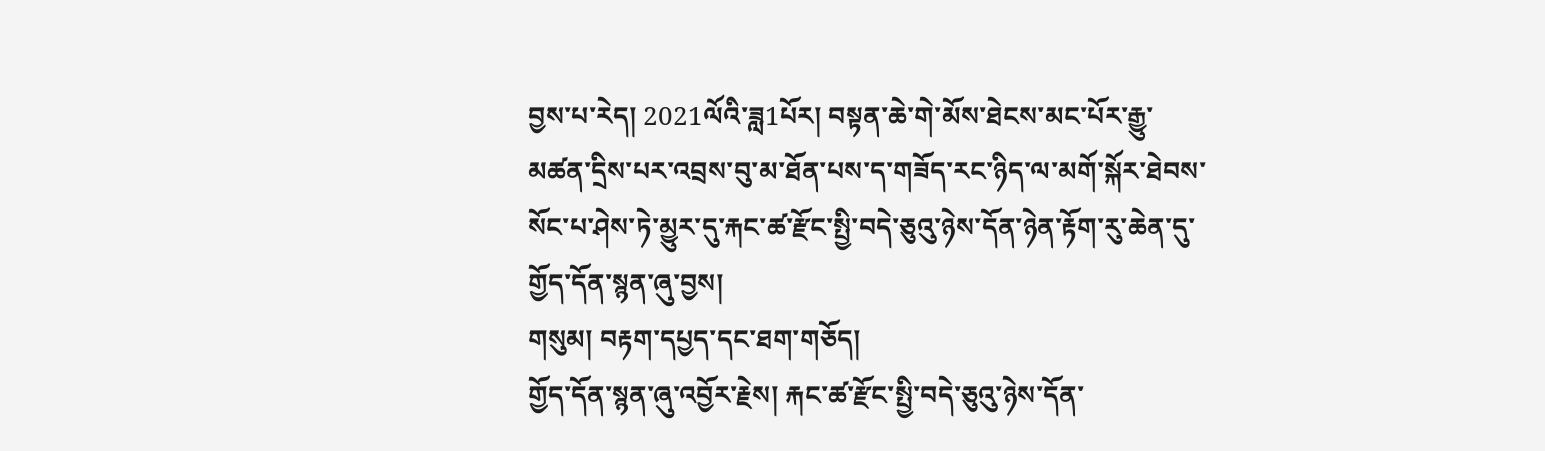བྱས་པ་རེད། 2021ལོའི་ཟླ1པོར། བསྟན་ཆེ་གེ་མོས་ཐེངས་མང་པོར་རྒྱུ་མཚན་དྲིས་པར་འབྲས་བུ་མ་ཐོན་པས་ད་གཟོད་རང་ཉིད་ལ་མགོ་སྐོར་ཐེབས་སོང་པ་ཤེས་ཏེ་མྱུར་དུ་རྐང་ཚ་རྫོང་སྤྱི་བདེ་ཅུའུ་ཉེས་དོན་ཉེན་རྟོག་རུ་ཆེན་དུ་གྱོད་དོན་སྙན་ཞུ་བྱས།
གསུམ། བརྟག་དཔྱད་དང་ཐག་གཅོད།
གྱོད་དོན་སྙན་ཞུ་འབྱོར་རྗེས། རྐང་ཚ་རྫོང་སྤྱི་བདེ་ཅུའུ་ཉེས་དོན་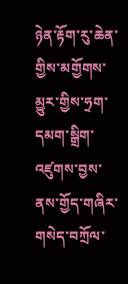ཉེན་རྟོག་རུ་ཆེན་གྱིས་མགྱོགས་མྱུར་གྱིས་ཧྲག་དམག་སྒྲིག་འཛུགས་བྱས་ནས་གྱོད་གཞིར་གསེད་བཀྲོལ་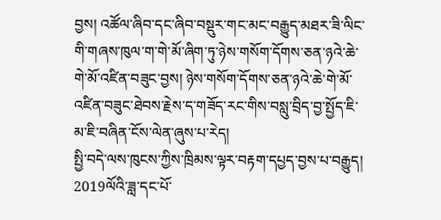བྱས། འཚོལ་ཞིབ་དང་ཞིབ་བསྡུར་གང་མང་བརྒྱུད་མཐར་ཟི་ལིང་གི་གཞས་ཁུལ་ག་གེ་མོ་ཞིག་ཏུ་ཉེས་གསོག་དོགས་ཅན་ཉའེ་ཆེ་གེ་མོ་འཛིན་བཟུང་བྱས། ཉེས་གསོག་དོགས་ཅན་ཉའེ་ཆེ་གེ་མོ་འཛིན་བཟུང་ཐེབས་རྗེས་ད་གཟོད་རང་གིས་བསླུ་བྲིད་བྱ་སྤྱོད་ཇི་མ་ཇི་བཞིན་ངོས་ལེན་ཞུས་པ་རེད།
སྤྱི་བདེ་ལས་ཁུངས་ཀྱིས་ཁྲིམས་ལྟར་བརྟག་དཔྱད་བྱས་པ་བརྒྱུད། 2019ལོའི་ཟླ་དང་པོ་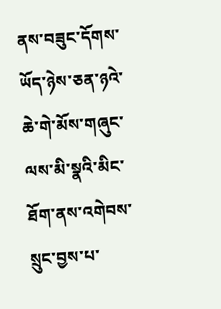ནས་བཟུང་དོགས་ཡོད་ཉེས་ཅན་ཉའེ་ཆེ་གེ་མོས་གཞུང་ལས་མི་སྣའི་མིང་ཐོག་ནས་འགེབས་སྲུང་བྱས་པ་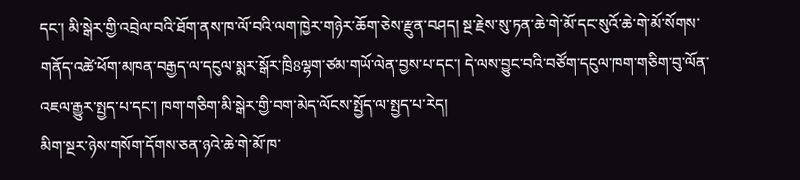དང་། མི་སྒེར་གྱི་འབྲེལ་བའི་ཐོག་ནས་ཁ་ལོ་བའི་ལག་ཁྱེར་གཉེར་ཆོག་ཅེས་རྫུན་བཤད། སྔ་རྗེས་སུ་ཏན་ཆེ་གེ་མོ་དང་སུའོ་ཆེ་གེ་མོ་སོགས་གནོད་འཚེ་ཕོག་མཁན་བརྒྱད་ལ་དངུལ་སྨར་སྒོར་ཁྲི8ལྷག་ཙམ་གཡོ་ལེན་བྱས་པ་དང་། དེ་ལས་བྱུང་བའི་བཙོག་དངུལ་ཁག་གཅིག་བུ་ལོན་འཇལ་རྒྱུར་སྤྱད་པ་དང་། ཁག་གཅིག་མི་སྒེར་གྱི་བག་མེད་ལོངས་སྤྱོད་ལ་སྤྱད་པ་རེད།
མིག་སྔར་ཉེས་གསོག་དོགས་ཅན་ཉའེ་ཆེ་གེ་མོ་ཁ་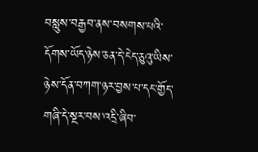བསླུས་བརྒྱབ་ནས་བསགས་པའི་དོགས་ཡོད་ཉེས་ཅན་དེ་ངེད་ཅུའུ་ཡིས་ཉེས་དོན་བཀག་ཉར་བྱས་པ་དང་གྱོད་གཞི་དེ་སྔར་བས་འདྲི་ཞིབ་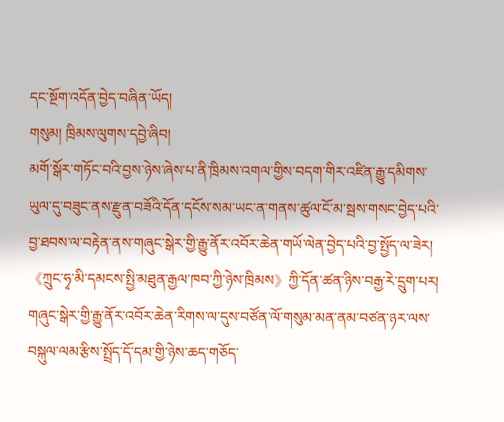དང་སྔོག་འདོན་བྱེད་བཞིན་ཡོད།
གསུམ། ཁྲིམས་ལུགས་དབྱེ་ཞིབ།
མགོ་སྒོར་གཏོང་བའི་བྱས་ཉེས་ཞེས་པ་ནི་ཁྲིམས་འགལ་གྱིས་བདག་གིར་འཛིན་རྒྱུ་དམིགས་ཡུལ་དུ་བཟུང་ནས་རྫུན་བཟོའི་དོན་དངོས་སམ་ཡང་ན་གནས་ཚུལ་ངོ་མ་སྦས་གསང་བྱེད་པའི་བྱ་ཐབས་ལ་བརྟེན་ནས་གཞུང་སྒེར་གྱི་རྒྱུ་ནོར་འབོར་ཆེན་གཡོ་ལེན་བྱེད་པའི་བྱ་སྤྱོད་ལ་ཟེར།
《ཀྲུང་ཧྭ་མི་དམངས་སྤྱི་མཐུན་རྒྱལ་ཁབ་ཀྱི་ཉེས་ཁྲིམས》ཀྱི་དོན་ཚན་ཉིས་བརྒྱ་རེ་དྲུག་པར། གཞུང་སྒེར་གྱི་རྒྱུ་ནོར་འབོར་ཆེན་རིགས་ལ་དུས་བཙོན་ལོ་གསུམ་མན་ནམ་བཙན་ཉར་ལས་བསྐུལ་ལམ་རྩིས་སྤྲོད་དོ་དམ་གྱི་ཉེས་ཆད་གཅོད་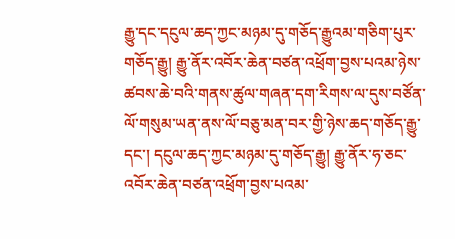རྒྱུ་དང་དངུལ་ཆད་ཀྱང་མཉམ་དུ་གཅོད་རྒྱུའམ་གཅིག་པུར་གཅོད་རྒྱུ། རྒྱུ་ནོར་འབོར་ཆེན་བཙན་འཕྲོག་བྱས་པའམ་ཉེས་ཚབས་ཆེ་བའི་གནས་ཚུལ་གཞན་དག་རིགས་ལ་དུས་བཙོན་ལོ་གསུམ་ཡན་ནས་ལོ་བཅུ་མན་བར་གྱི་ཉེས་ཆད་གཅོད་རྒྱུ་དང་། དངུལ་ཆད་ཀྱང་མཉམ་དུ་གཅོད་རྒྱུ། རྒྱུ་ནོར་ཧ་ཅང་འབོར་ཆེན་བཙན་འཕྲོག་བྱས་པའམ་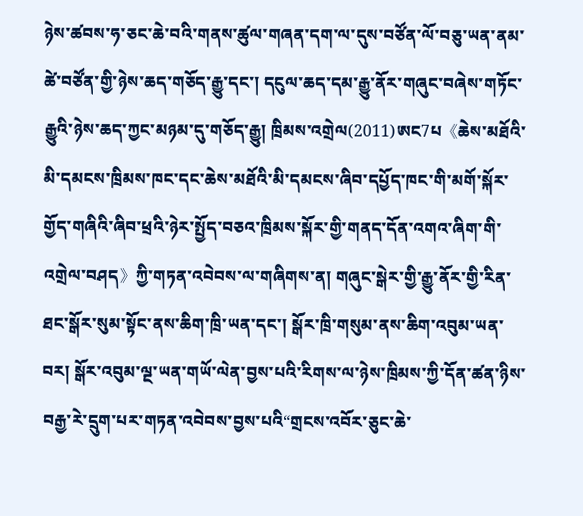ཉེས་ཚབས་ཧ་ཅང་ཆེ་བའི་གནས་ཚུལ་གཞན་དག་ལ་དུས་བཙོན་ལོ་བཅུ་ཡན་ནམ་ཚེ་བཙོན་གྱི་ཉེས་ཆད་གཅོད་རྒྱུ་དང་། དངུལ་ཆད་དམ་རྒྱུ་ནོར་གཞུང་བཞེས་གཏོང་རྒྱུའི་ཉེས་ཆད་ཀྱང་མཉམ་དུ་གཅོད་རྒྱུ། ཁྲིམས་འགྲེལ(2011)ཨང7པ《ཆེས་མཐོའི་མི་དམངས་ཁྲིམས་ཁང་དང་ཆེས་མཐོའི་མི་དམངས་ཞིབ་དཔྱོད་ཁང་གི་མགོ་སྐོར་གྱོད་གཞིའི་ཞིབ་ཕྲའི་ཉེར་སྤྱོད་བཅའ་ཁྲིམས་སྐོར་གྱི་གནད་དོན་འགའ་ཞིག་གི་འགྲེལ་བཤད》ཀྱི་གཏན་འབེབས་ལ་གཞིགས་ན། གཞུང་སྒེར་གྱི་རྒྱུ་ནོར་གྱི་རིན་ཐང་སྒོར་སུམ་སྟོང་ནས་ཆིག་ཁྲི་ཡན་དང་། སྒོར་ཁྲི་གསུམ་ནས་ཆིག་འབུམ་ཡན་བར། སྒོར་འབུམ་ལྔ་ཡན་གཡོ་ལེན་བྱས་པའི་རིགས་ལ་ཉེས་ཁྲིམས་ཀྱི་དོན་ཚན་ཉིས་བརྒྱ་རེ་དྲུག་པར་གཏན་འབེབས་བྱས་པའི“གྲངས་འབོར་ཅུང་ཆེ་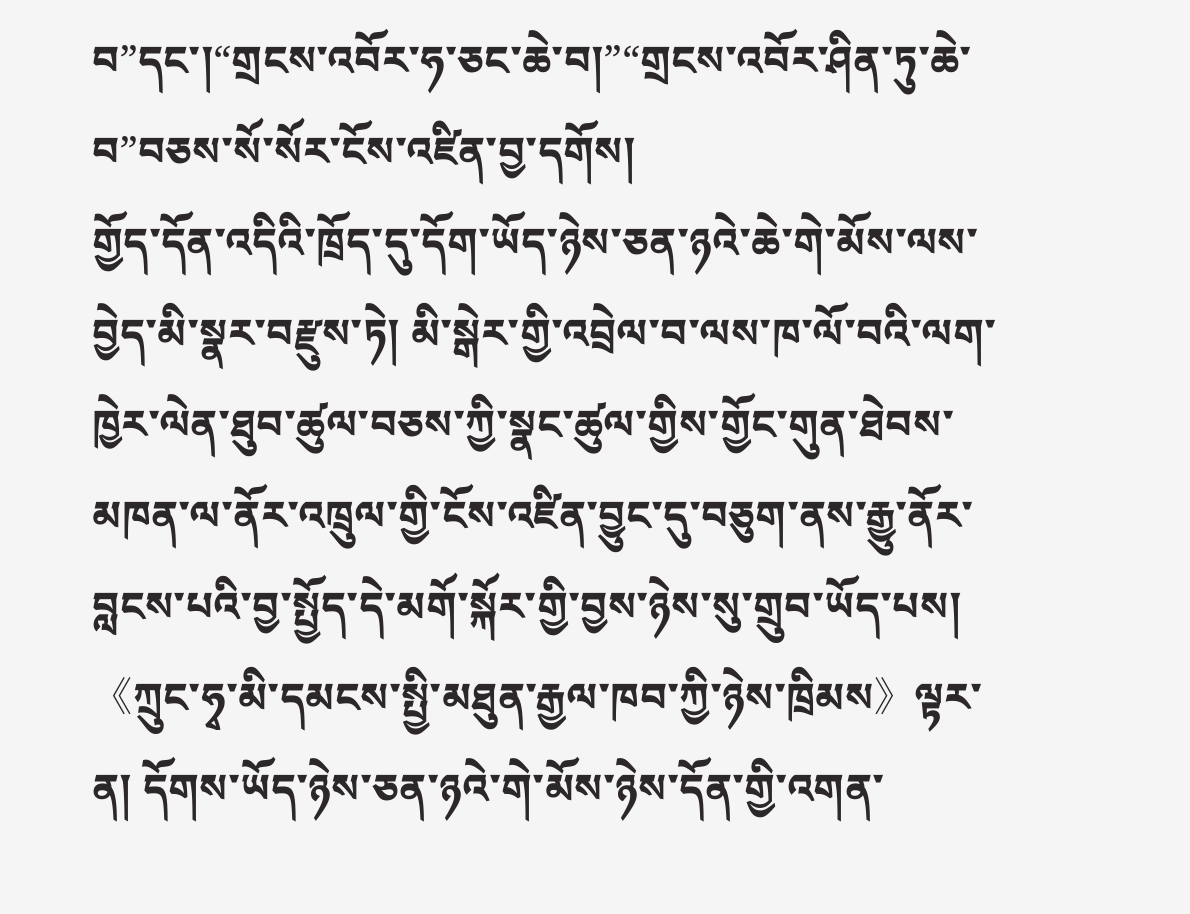བ”དང་།“གྲངས་འབོར་ཧ་ཅང་ཆེ་བ།”“གྲངས་འབོར་ཤིན་ཏུ་ཆེ་བ”བཅས་སོ་སོར་ངོས་འཛིན་བྱ་དགོས།
གྱོད་དོན་འདིའི་ཁྲོད་དུ་དོག་ཡོད་ཉེས་ཅན་ཉའེ་ཆེ་གེ་མོས་ལས་བྱེད་མི་སྣར་བརྫུས་ཏེ། མི་སྒེར་གྱི་འབྲེལ་བ་ལས་ཁ་ལོ་བའི་ལག་ཁྱེར་ལེན་ཐུབ་ཚུལ་བཅས་ཀྱི་སྣང་ཚུལ་གྱིས་གྱོང་གུན་ཐེབས་མཁན་ལ་ནོར་འཁྲུལ་གྱི་ངོས་འཛིན་བྱུང་དུ་བཅུག་ནས་རྒྱུ་ནོར་བླངས་པའི་བྱ་སྤྱོད་དེ་མགོ་སྐོར་གྱི་བྱས་ཉེས་སུ་གྲུབ་ཡོད་པས། 《ཀྲུང་ཧྭ་མི་དམངས་སྤྱི་མཐུན་རྒྱལ་ཁབ་ཀྱི་ཉེས་ཁྲིམས》ལྟར་ན། དོགས་ཡོད་ཉེས་ཅན་ཉའེ་གེ་མོས་ཉེས་དོན་གྱི་འགན་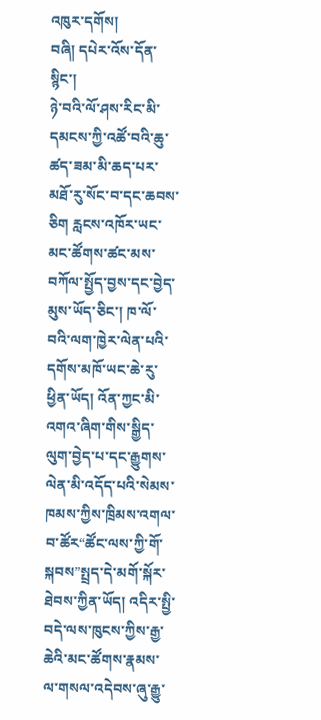འཁུར་དགོས།
བཞི། དཔེར་འོས་དོན་སྙིང་།
ཉེ་བའི་ལོ་ཤས་རིང་མི་དམངས་ཀྱི་འཚོ་བའི་ཆུ་ཚད་ཟམ་མི་ཆད་པར་མཐོ་རུ་སོང་བ་དང་ཆབས་ཅིག རླངས་འཁོར་ཡང་མང་ཚོགས་ཚང་མས་བཀོལ་སྤྱོད་བྱས་དང་བྱེད་མུས་ཡོད་ཅིང་། ཁ་ལོ་བའི་ལག་ཁྱེར་ལེན་པའི་དགོས་མཁོ་ཡང་ཆེ་རུ་ཕྱིན་ཡོད། འོན་ཀྱང་མི་འགའ་ཞིག་གིས་སྒྱིད་ལུག་བྱེད་པ་དང་རྒྱུགས་ལེན་མི་འདོད་པའི་སེམས་ཁམས་ཀྱིས་ཁྲིམས་འགལ་བ་ཚོར“ཚོང་ལས་ཀྱི་གོ་སྐབས”སྤྲད་དེ་མགོ་སྐོར་ཐེབས་ཀྱིན་ཡོད། འདིར་སྤྱི་བདེ་ལས་ཁུངས་ཀྱིས་རྒྱ་ཆེའི་མང་ཚོགས་རྣམས་ལ་གསལ་འདེབས་ཞུ་རྒྱུ་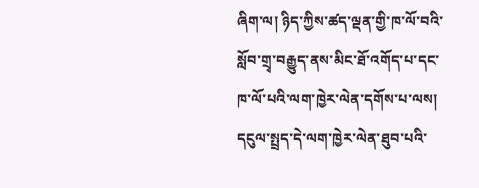ཞིག་ལ། ཉིད་ཀྱིས་ཚད་ལྡན་གྱི་ཁ་ལོ་བའི་སློབ་གྲྭ་བརྒྱུད་ནས་མིང་ཐོ་འགོད་པ་དང་ཁ་ལོ་པའི་ལག་ཁྱེར་ལེན་དགོས་པ་ལས། དངུལ་སྤྲད་དེ་ལག་ཁྱེར་ལེན་ཐུབ་པའི་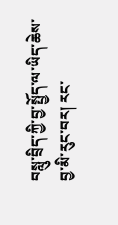བསླུ་བྲིད་ཀྱི་བྱ་སྤྱོད་ལ་ཡིད་ཆེས་བྱ་མི་རུང་བར། རང་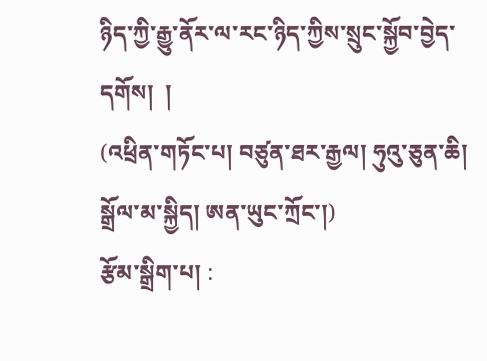ཉིད་ཀྱི་རྒྱུ་ནོར་ལ་རང་ཉིད་ཀྱིས་སྲུང་སྐྱོབ་བྱེད་དགོས།  །
(འཕྲིན་གཏོང་པ། བཙུན་ཐར་རྒྱལ། ཧུའུ་ཅུན་ཆི། སྒྲོལ་མ་སྐྱིད། ཨན་ཡུང་ཀྲོང་།)
རྩོམ་སྒྲིག་པ། :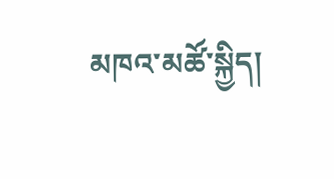མཁའ་མཚོ་སྐྱིད།